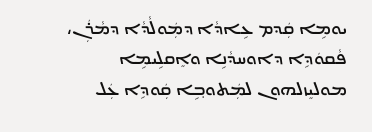ܝܘܡܹܐ ܩܲܕܡ ܥܹܐܕܵܐ ܕܡܲܘܠܵܕܵܐ ܕܡܵܪܲܢ، ܦܵܩܘܿܕܹܐ ܕܐܘܚܕܵܢܹܐ ܘܐܸܩܠܹܝܡܹܐ ܡܘܠܝܸܙܠܗܘܢ ܠܡܲܬܘܒ݂ܹܐ ܩܲܘܕܹܐ ܥܲܠ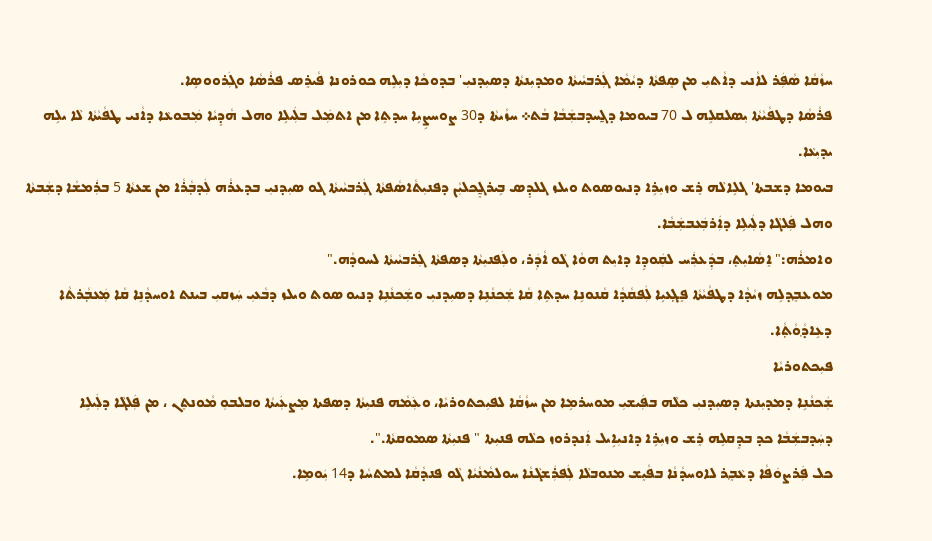ܚܙܵܩܵܐ ܣܵܦܲܪ ܠܐܵܢܝ ܕܐܵܬܝܼ ܡܢ ܣܸܦܬܵܐ ܕܝܵܡܵܐ ܓܲܪܒܝܵܝܬܵܐ ܘܡܕܝܼܢܬܵܐ ܕܣܝܼܕܢܝܼ' ܒܕܘܟܵܐ ܕܝܼܠܹܗ ܟܘܪܘܢܐ ܦܵܝܪܸܣ ܦܪܵܣܵܐ ܘܓܲܪܘܘܣܹܐ.
ܦܪܵܣܵܐ ܕܛܦܵܝܵܬܵܐ ܝܼܣܠܩܠܹܗ ܠ 70 ܒܝܘܡܐ ܕܓ̰ܚܕܒܫܲܒܵܐ ܒܵܬ܀ ܚܙܵܝܬܵܐ ܕ30 ܨܘܚܨܹܝܹܐ ܚܕܬܹܐ ܡܢ ܐܬܡܲܠ ܒܠܲܝܠܹܐ ܘܗܠ ܗܵܕܸܝܵܐ ܡܲܒܘܥܵܐ ܕܐܵܢܝ ܛܦܵܝܵܬܵܐ ܠܵܐ ܝܠܹܗ ܝܕܝܼܥܵܐ.
ܒܝܘܡܐ ܕܫܒܬܐ' ܓܠܹܐܠܵܗ ܪܸܫ ܘܙܝܼܪܹܐ ܕܢܝܘܣܘܬ ܘܝܠܙ ܓܠܕܸܣ ܒܹܝܪܓ̰ܸܟܠܝܼܵܢ ܕܦܢܝܼܬܵܐܣܵܦܬܵܐ ܓܲܪܒܝܵܝܬܵܐ ܓܘ ܣܝܼܕܢܝܼ ܒܕܥܪܵܗ ܠܲܕܒ݂ܵܪܵܐ ܡܢ ܫܥܬܵܐ 5 ܒܪܲܡܫܵܐ ܕܫܲܒܬܵܐ ܘܗܠ ܦܲܠܓܵܐ ܕܠܲܝܠܹܐ ܕܐܲܪܒܲܥܒܫܲܒܵܐ.
ܘܐܡܪܵܗ:" ܐܸܣܵܐܝܼܬ݂، ܒܕܲܥܪܲܚ ܠܩܲܘܕܹܐ ܕܐܝܼܬ ܗܘܵܐ ܓܵܘ ܐܵܕܲܪ، ܘܠܲܦܢܝܼܬܵܐ ܕܣܦܬܵܐ ܓܲܪܒܝܵܝܬܵܐ ܠܚܘܕܵܗ."
ܡܘܥܒ݂ܸܕܠܹܗ ܙܝܵܕܵܐ ܕܛܦܵܝܵܬܵܐ ܦܸܓ݂ܥܵܝܹܐ ܠܲܦܩܵܕܵܐ ܩܵܢܘܢܹܐ ܚܕܬܹܐ ܩܵܐ ܫܲܟܢܵܢܹܐ ܕܣܝܼܕܢܝܼ ܘܫܲܟܢܵܢܹܐ ܕܢܝܘ ܣܘܬ ܘܝܠܙ ܕܒܵܥܝܼ ܚܲܙܩܝܼ ܒܝܢܬ ܐܘܚܕܵܢܹܐ ܩܵܐ ܡܲܥܒ݂ܵܪܬܵܐ ܕܥܹܐܕ݂ܵܘܵܬ݂ܵܐ.
ܦܝܼܟܬܘܪܝܵܐ
ܫܲܟܢܵܢܹܐ ܕܡܕܝܼܢܬܐ ܕܣܝܼܕܢܝܼ ܟܠܵܗ ܒܦܲܝܫܝܼ ܡܘܚܪܡܹܐ ܡܢ ܚܙܵܩܵܐ ܠܦܝܼܟܬܘܪܝܵܐ، ܘܥܲܡܵܗ ܦܢܝܼܬܵܐ ܕܣܦܬܐ ܡܸܨܥܲܝܬܵܐ ܘܒܠܒܘܼ ܡܵܘܢܬܸܢ ، ܡܢ ܦܲܠܓܵܐ ܕܠܲܝܠܹܐ ܕܚܲܕܒܫܲܒܵܐ ܟܕ ܒܕܸܩܠܹܗ ܪܸܫ ܘܙܝܼܪܹܐ ܕܐܢܝܼܐܹܝܠ ܐܲܢܕܪܘܙ ܟܠܵܗ ܦܢܝܼܬܐ " ܦܢܝܼܬܵܐ ܣܡܘܩܬܵܐ.".
ܟܠ ܦܲܪܨܘܿܦܵܐ ܕܥܵܒ݂ܸܪ ܠܐܘܚܕܵܢܵܐ ܒܦܵܝܸܫ ܡܢܘܒܠܵܐ ܠܲܦܪܲܫܓܵܢܵܐ ܚܘܠܡܵܢܵܝܵܐ ܓܵܘ ܦܢܕܵܩܵܐ ܠܡܬܚܵܐ ܕ14 ܝܲܘܡܹܐ.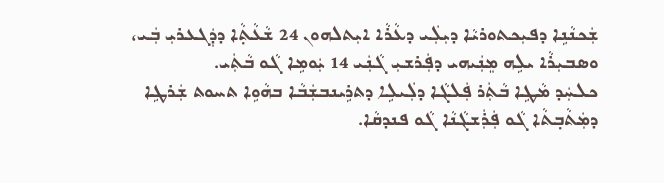ܫܲܟܢܵܢܹܐ ܕܦܝܼܟܬܘܪܝܵܐ ܕܝܼܠܲܝ ܕܥܵܪܵܐ ܐܝܼܬܠܗܘܢ 24 ܫܵܥܵܬ݂ܵܐ ܕܕܲܓܥܪܝܼ ܒܲܝ، ܘܣܒܝܼܪܵܐ ܝܠܹܗ ܡܸܢܲܝܗܝ ܕܦܲܪܫܝܼ ܓܵܢܲܝ 14 ܝܲܘܡܹܐ ܓܵܘ ܒܵܬܲܝ.
ܟܠܚܲܕ ܡܵܛܹܐ ܒܵܬܲܪ ܦܲܠܓܵܐ ܕܠܲܝܠܹܐ ܕܬܪܹܝܢܒܫܲܒܵܐ ܒܗܵܘܹܐ ܬܚܘܬ ܫܲܪܛܹܐ ܕܡܲܬܵܒ݂ܬܵܐ ܓܵܘ ܦܲܪܲܫܓܵܢܵܐ ܓܵܘ ܦܢܕܩܵܐ.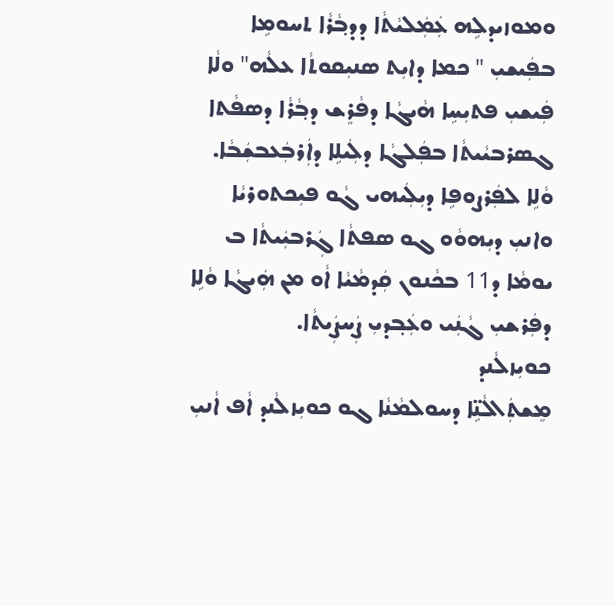ܘܡܘܙܝܕܠܹܗ ܥܲܡܲܠܝܵܬܵܐ ܕܕܒ݂ܵܪܵܐ ܬܚܘܡܹܐ ܒܦܲܝܫܝܼ " ܟܡܐ ܕܐܝܼܬ ܣܢܝܼܩܘܬܵܐ ܥܠܵܗ" ܘܠܵܐ ܦܲܝܫܝܼ ܦܬܝܼܚܹܐ ܗܵܝܓܵܐ ܕܦܵܪܸܫ ܕܒ݂ܵܪܵܐ ܕܣܦܵܬܐ ܓܣܪܒܝܵܝܬܵܐ ܒܦܲܠܓܵܐ ܕܠܲܝܠܹܐ ܕܐܲܪܒܲܥܒܫܲܒܵܐ.
ܘܵܠܹܐ ܠܦܲܪܨܘܦܹܐ ܕܝܼܠܲܝܗܝ ܓܵܘ ܦܝܼܟܬܘܪܝܵܐ ܘܐܢܝܼ ܕܝܼܗܘܵܘ ܓܘ ܣܦܬܵܐ ܓܲܪܒܝܲܝܬܵܐ ܒ ܝܘܡܵܐ ܕ11 ܒܟܵܢܘܢ ܩܲܕܡܵܝܵܐ ܐܵܘ ܡܢ ܗܲܝܓܵܐ ܘܵܠܹܐ ܕܦܲܪܫܝܼ ܓܵܢܲܝ ܘܥܲܒ݂ܕܝܼ ܨܲܚܨܲܝܬܵܐ.
ܟܘܝܼܙܠܵܢܕ
ܡܸܫܬܲܐܠܵܢܹ̈ܐ ܕܚܘܠܡܵܢܵܐ ܓܘ ܟܘܝܼܙܠܵܢܕ ܐܵܦ ܐܵܢܝܼ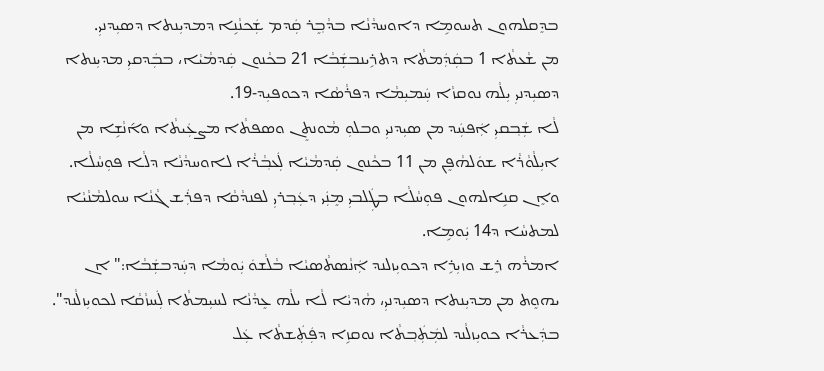ܒܕܸܩܠܗܘܢ ܬܚܘܡܹܐ ܕܐܘܚܕܵܢܵܐ ܒܕܵܒ݂ܸܪ ܩܲܕܡ ܫܲܟܢܵܢܹܐ ܕܡܕܝܼܢܬܐ ܕܣܝܼܕܢܝܼ.
ܡܢ ܫܵܥܬܵܐ 1 ܒܩܲܕܲܡܬܵܐ ܕܬܪܹܝܢܒܫܲܒܵܐ 21 ܒܟܵܢܘܢ ܩܲܕܡܵܝܵܐ، ܒܒܲܕܩܝܼ ܡܕܝܼܢܬܐ ܕܣܝܼܕܢܝܼ ܝܼܠܵܗ ܢܘܩܙܵܐ ܚܲܡܝܼܡܵܐ ܕܦܪܵܣܵܐ ܕܟܘܦܝܼܕ-19.
ܠܵܐ ܫܲܒ݂ܩܝܼ ܐܲܦܚܲܕ ܡܢ ܣܝܼܕܢܝܼ ܘܒܠܘܼ ܡܵܘܢܬܸܢ ܘܣܦܬܵܐ ܡܨܥܲܝܬܵܐ ܘܐ݇ܢܵܫܹܐ ܡܢ ܐܝܼܠܵܘܵܪܵܐ ܫܘܿܠܗܵܦܸܢ ܡܢ 11 ܒܟܵܢܘܢ ܩܲܕܡܵܝܵܐ ܠܲܥܒ݂ܵܪܵܐ ܠܐܘܚܕܵܢܵܐ ܕܠܵܐ ܦܘܼܚܵܠܵܐ. ܘܐܸܢ ܩܢܹܐܠܗܘܢ ܦܘܼܚܵܠܵܐ ܒܛܲܠܒܝܼ ܡܸܢܲܝ ܕܥܲܒ݂ܪܝܼ ܠܦܢܕܵܩܵܐ ܕܦܪܲܫ ܓܵܢܵܐ ܚܘܠܡܵܢܵܝܵܐ ܠܡܬܚܵܐ ܕ14 ܝܲܘܡܹܐ.
ܐܡܪܵܗ ܪܸܫ ܘܙܝܼܪܹܐ ܕܟܘܝܼܙܠܢܕ ܐܲܢܵܣܬܵܣܝܵܐ ܒܵܠܵܫܘܿ ܝܲܘܡܵܐ ܕܚܲܕܒܫܲܒܵܐ:" ܐܢ ܝܗܘܸܬ ܡܢ ܡܕܝܼܢܬܐ ܕܣܝܼܕܢܝܼ، ܗܵܕܝܵܐ ܠܵܐ ܝܠܵܗ ܥܸܕܵܢܵܐ ܠܚܝܼܡܬܵܐ ܠܲܚܙܵܩܵܐ ܠܟܘܝܼܙܠܵܢܕ".
ܒܕܲܥܪܵܐ ܟܘܝܼܙܠܵܢܕ ܠܡܲܬܲܒ݂ܬܵܐ ܢܘܩܙܹܐ ܕܦܲܬܲܫܬܵܐ ܥܲܠ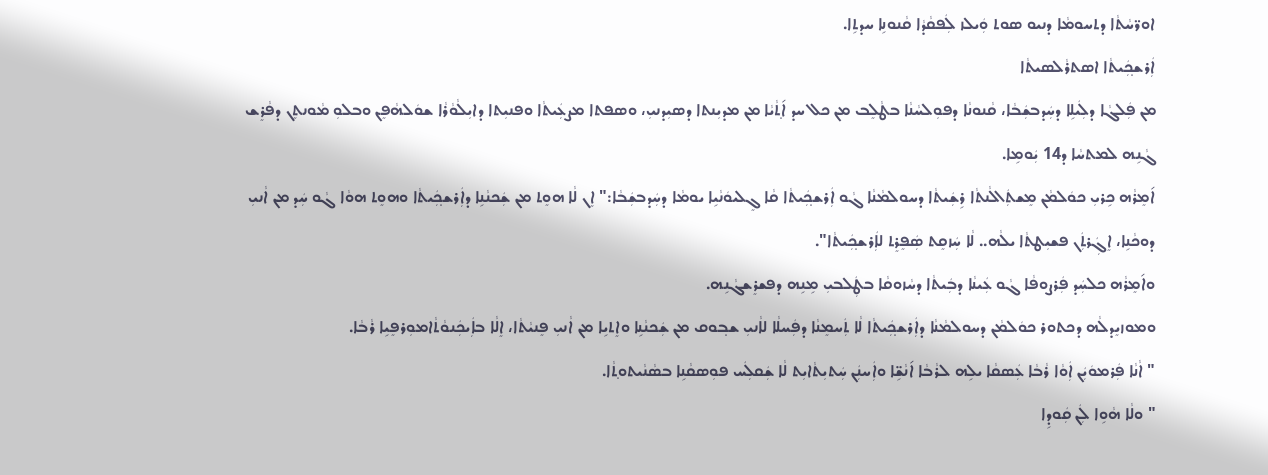ܐܘܪ̈ܚܵܬܵܐ ܕܬܚܘܡܵܐ ܕܢܝܘ ܣܘܬ ܘܲܝܠܙ ܠܲܦܩܵܕܵܐ ܩܵܢܘܢܹܐ ܚܕܬܹܐ.
ܐܲܪܫܟ݂ܲܝܬܵܐ ܐܣܬܪܵܠܣܝܬܵܐ
ܡܢ ܦܲܠܓܵܐ ܕܠܲܝܠܹܐ ܕܚܲܕܒܫܲܒܵܐ، ܩܵܢܘܢܵܐ ܕܦܘܼܠܚܵܢܵܐ ܒܛܵܠܸܒ ܡܢ ܟܠ ܚܕ ܐ݇ܬ݂ܵܝܵܐ ܡܢ ܡܕܝܼܢܬܐ ܕܣܝܼܕܢܝܼ، ܘܣܦܬܐ ܡܨܥܲܝܬܵܐ ܘܦܢܝܼܬܐ ܕܐܝܼܠܵܘܵܪܵܐ ܫܘܿܠܗܵܦܸܢ ܘܒܠܘܼ ܡܵܘܢܬܸܢ ܕܦܵܪܸܫ ܓܵܢܹܗ ܠܡܬܚܵܐ ܕ14 ܝܲܘܡܹܐ.
ܐ݇ܡܸܪܵܗ ܟܹܪܝܼ ܟܘܿܠܡܵܢ ܡܸܫܬܲܐܠܵܢܬܵܐ ܪܹܫܲܝܬܵܐ ܕܚܘܠܡܵܢܵܐ ܓܵܘ ܐܲܪܫܟ݂ܲܝܬܵܐ ܩܵܐ ܓܸܠܝܘܿܢܵܝܹܐ ܝܘܡܵܐ ܕܚܲܕܒܫܲܒܵܐ:" ܐܸܢ ܠܵܐ ܗܘܸܬ ܡܢ ܫܲܟܢܵܢܹܐ ܕܐܲܪܫܟ݂ܲܝܬܵܐ ܘܗܘܸܬ ܗܘܵܐ ܓܵܘ ܚܲܕ ܡܢ ܐܵܢܝܼ ܕܘܟܵܢܹܐ، ܐܸܓܲܪܬܲܢ ܦܫܝܼܛܬܵܐ ܝܠܵܗ.. ܠܵܐ ܚܲܙܩܸܬ ܣܲܦܸܪܸܬ ܠܐܲܪܫܟ݂ܲܝܬܵܐ".
ܘܐ݇ܡܸܪܵܗ ܟܠܚܲܕ ܦܲܪܨܘܦܵܐ ܓܵܘ ܥܲܝܢܵܐ ܕܒܲܝܬܵܐ ܕܚܵܙܘܩܵܐ ܒܛܲܠܒܝܼ ܡܹܢܹܗ ܕܦܫܪܸܫܓܵܢܹܗ.
ܘܡܘܙܝܸܕܠܵܗ ܕܟܬܘܪ ܟܘܿܠܡܵܢ ܕܚܘܠܡܵܢܵܐ ܕܐܲܪܫܟ݂ܲܝܬܵܐ ܠܵܐ ܬܲܚܡܸܢܵܐ ܕܦܲܚܠܵܐ ܠܐܵܢܝܼ ܫܒ݂ܘܩ ܡܢ ܫܲܟܢܵܢܹܐ ܘܐܸܬܝܹܐ ܡܢ ܐܵܢܝܼ ܦܸܢܝܵܬܵܐ، ܐܸܠܵܐ ܒܐܲܝܟܲܢܘܵܬܵܐܡܘܼܪܦܸܝܹܐ ܪܵܒܵܐ.
" ܐܵܢܵܐ ܦܲܪܡܘܿܝܲܢ ܐܲܘܵܐ ܪܵܒܵܐ ܥܲܣܩܵܐ ܝܠܹܗ ܠܪܵܒܵܐ ܐ݇ܢܵܫܹ̈ܐ ܘܐܲܚܢܲܢ ܚܲܬܝܼܬܵܐܝܼܬ ܠܵܐ ܫܲܩܠܲܚ ܦܘܼܣܩܵܢܹܐ ܒܣܵܢܵܝܬܘܬ݂ܵܐ.
" ܘܠܵܐ ܗܵܘܹܐ ܠܲܢ ܩܲܘܕܹܐ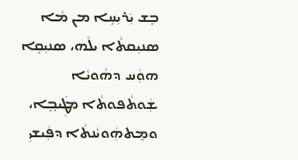ܒܸܫ ܝܲܪܝܼܚܹܐ ܡܢ ܡܵܐ ܣܢܝܼܩܬܵܐ ܝܠܵܗ، ܣܢܝܼܩܹܐ ܗܘܲܚ ܕܗܵܘܝܵܐ ܫܲܘܬܵܦܘܬܵܐ ܡܛܲܝܒ݂ܹܐ، ܘܡܸܬܗܲܘܝܵܢܬܵܐ ܕܦܲܝܫܝܼ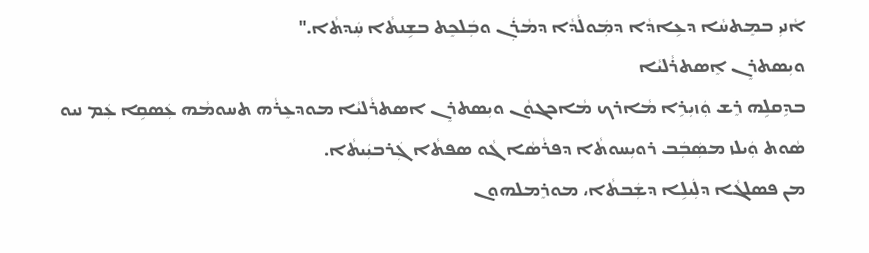ܐܵܢܝܼ ܒܡܸܬܚܵܐ ܕܥܹܐܕܵܐ ܕܡܲܘܠܵܕܵܐ ܕܡܵܪܲܢ ܘܒܲܠܟܸܬ ܒܫܹܢܬܵܐ ܚܲܕܬܵܐ."
ܘܝܼܣܬܪܸܢ ܐܸܣܬܪܵܠܝܵܐ
ܒܕܹܩܠܹܗ ܪܸܫ ܘܲܙܝܼܪܹܐ ܡܵܐܪܟ ܡܵܐܟܓܘܵܢ ܘܝܼܣܬܪܸܢ ܐܣܬܪܵܠܝܵܐ ܡܘܕܥܸܪܵܗ ܬܚܘܡܵܗ ܥܲܣܩܹܐ ܥܲܡ ܢܝܘ ܣܵܘܬ ܘܲܝܠܙ ܡܣܲܒܲܒ ܪܘܝܼܚܘܬܵܐ ܕܦܪܵܣܵܐ ܓܵܘ ܣܦܬܵܐ ܓܲܪܒܝܲܝܬܵܐ.
ܡܢ ܦܣܠܓܵܐ ܕܠܲܝܠܹܐ ܕܫܲܒܬܵܐ، ܡܘܪܸܡܠܗܘܢ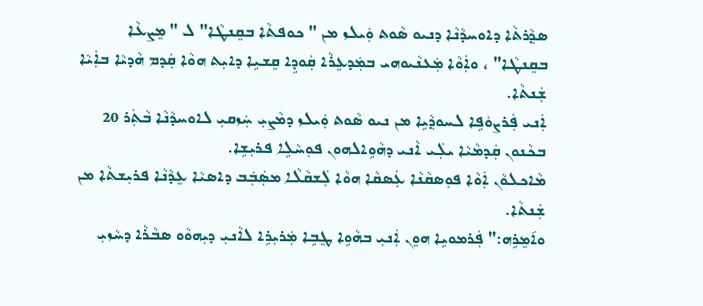ܣܕ݂ܵܪܬܵܐ ܕܐܘܚܕܵܢܵܐ ܕܢܝܘ ܣܵܘܬ ܘܲܝܠܙ ܡܢ " ܟܘܦܬܵܐ ܒܩܸܢܛܵܐ" ܠ " ܡܸܨܥܵܐ ܒܩܸܢܛܵܐ" ، ܘܐܲܘܵܐ ܡܲܥܢܵܝܘܗܝ ܒܡܲܕܥܸܪܵܐ ܩܲܘܕܹܐ ܩܸܫܝܹܐ ܕܐܝܼܬ ܗܘܵܐ ܩܲܕܡ ܗܵܕܝܵܐ ܒܐܲܝܵܐ ܫܲܢܬܵܐ.
ܐܲܢܝ ܦܲܪܨܘܿܦܹܐ ܠܚܘܕ݂ܵܝܹܐ ܡܢ ܢܝܘ ܣܵܘܬ ܘܲܝܠܙ ܕܡܵܨܝܼ ܚܲܙܩܝܼ ܠܐܘܚܕܵܢܵܐ ܒܵܬܲܪ 20 ܒܟܵܢܘܢ ܩܲܕܡܵܝܵܐ ܝܠܲܝ ܐܵܢܝ ܕܗܵܘܹܐܠܗܘܢ ܦܘܼܚܵܠܹܐ ܦܪܝܼܫܹܐ.
ܡܵܐܟܠܘܵܢ ܐܲܘܵܐ ܦܘܼܣܩܵܢܵܐ ܥܲܣܩܵܐ ܗܘܵܐ ܠܲܫܩܵܠܵܐ ܡܣܲܒܲܒ ܕܐܣܝܵܐ ܥܸܕܵܢܵܐ ܦܪܝܼܫܬܵܐ ܡܢ ܫܲܢܬܵܐ.
ܘܐ݇ܡܸܪܹܗ:" ܦܲܪܡܘܝܹܐ ܗܘܸܢ ܐܲܢܝܼ ܒܗܵܘܹܐ ܛܸܒܹܐ ܡܲܪܝܼܪܹܐ ܠܐܵܢܝܼ ܕܝܼܗܘܵܘ ܣܒܵܪܵܐ ܕܚܵܙܝܼ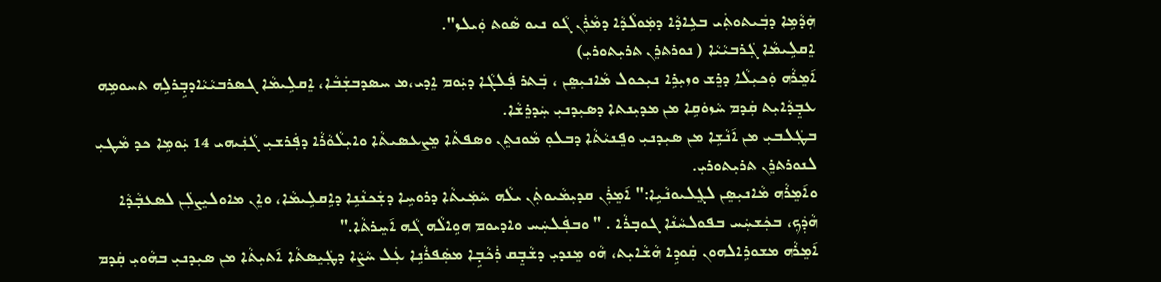ܗܲܕܵܡܹܐ ܕܒܲܝܬܘܬܲܝ ܒܥܹܐܕܵܐ ܕܡܲܘܠܵܕܵܐ ܕܡܵܪܲܢ ܓܵܘ ܢܝܘ ܣܵܘܬ ܘܲܝܠܙ".
ܐܸܩܠܹܝܡܵܐ ܓܲܪܒܝܵܝܵܐ ( ܢܘܪܬܪܸܢ ܬܪܝܼܬܘܪܝܼ)
ܐ݇ܡܸܪܵܗ ܘܲܟܝܼܠܵܐ ܕܪܸܫ ܘܙܝܼܪܹܐ ܢܝܼܟܘܠ ܡܵܐܢܝܼܣܸܢ ، ܒܲܬܪ ܦܲܠܓܵܐ ܕܝܲܘܡ ܐܸܕܝ،ܡ ܚܣܕܒܫܲܒܵܐ، ܐܸܩܠܹܝܡܵܐ ܓܣܪܒܝܵܝܵܐܕܒ݂ܹܪܠܹܗ ܬܚܘܡܹܗ ܥܒ݂ܸܕܵܐܝܼܬ ܩܲܕܡ ܚܵܙܘܿܩܹܐ ܡܢ ܡܕܝܼܢܬܐ ܕܣܝܼܕܢܝܼ ܚܲܕܪܸܫܵܐ.
ܒܛܲܠܒܝܼ ܡܢ ܐ݇ܢܵܫܹܐ ܡܢ ܣܝܼܕܢܝܼ ܘܦܸܢܝܵܬܵܐ ܕܒܠܘܼ ܡܵܘܢܬܸܢ ܘܣܦܬܵܐ ܡܸܨܥܣܝܬܵܐ ܘܐܝܼܠܵܘܵܪܵܐ ܕܦܲܪܫܝܼ ܓܵܢܲܝܗܝ 14 ܝܲܘܡܹܐ ܟܕ ܡܵܛܝܼ ܠܢܘܪܬܪܸܢ ܬܪܝܼܬܘܪܝܼ.
ܘܐ݇ܡܸܪܵܗ ܡܵܐܢܝܼܣܸܢ ܠܓܸܠܝܘܢܵܝܹܐ:" ܐ݇ܡܸܪܲܢ ܩܕܝܼܡܵܝܘܬܲܢ ܝܠܵܗ ܚܵܡܲܝܬܵܐ ܕܪܘܚܹܐ ܕܫܲܟܢܵܢܹܐ ܕܐܹܩܠܹܝܡܵܐ، ܘܐܸܢ ܡܐܘܠܝܸܨܠܲܢ ܠܣܥܒ݂ܵܕܵܐ ܗܵܕܲܟ݂، ܒܟܲܫܚܲܚ ܒܦܘܠܚܵܢܵܐ ܓܘܒ݂ܪܵܐ . " ܘܒܦܲܠܚܲܚ ܘܐܕܝܘܡ ܗܘܹܐܠܵܗ ܓܵܗ ܐ݇ܚܸܪܬܵܐ."
ܐ݇ܡܸܪܵܗ ܡܫܘܪܹܐܠܗܘܢ ܩܲܘܕܹܐ ܗܵܫܵܐܝܼܬ، ܗܵܘ ܡܸܢܕܝܼ ܕܫܵܒ݂ܸܩ ܪܲܟܵܒ݂ܹܐ ܡܣܲܦܪܵܢܹܐ ܥܲܠ ܚܵܨܵܐ ܕܛܲܝܸܣܬܵܐ ܐ݇ܬܝܼܬܵܐ ܡܢ ܣܝܼܕܢܝܼ ܒܗܵܘܝܼ ܩܲܕܡ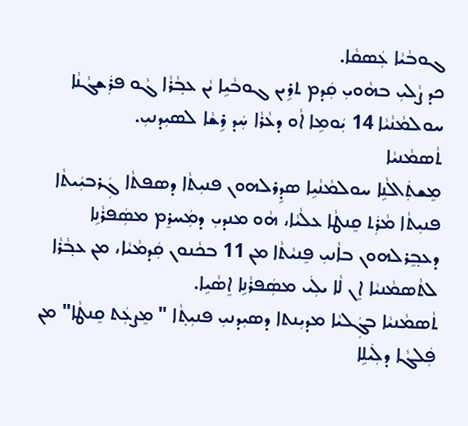ܓܘܒܵܝܵܐ ܥܲܣܩܵܐ.
ܟܕ ܨܵܠܝܼ ܒܗܵܘܝܼ ܩܲܕܡ ܬܪܹܝܢ ܓܘܒܵܝܹܐ ܝܵܢ ܥܒ݂ܵܪܵܐ ܓܵܘ ܦܪܲܫܓܵܢܵܐ ܚܘܠܡܵܢܵܝܵܐ 14 ܝܲܘܡܹܐ ܐܵܘ ܕܥܵܪܵܐ ܚܲܕ ܪܹܫܵܐ ܠܣܝܼܕܢܝܼ.
ܬܵܣܡܵܢܝܵܐ
ܡܸܫܬܲܐܠܵܢܹܐ ܚܘܠܡܵܢܵܝܹܐ ܣܕܹܪܠܗܘܢ ܦܢܝܼܬܵܐ ܕܣܦܬܵܐ ܓܲܪܒܝܲܝܬܵܐ ܦܢܝܼܬܵܐ ܡܵܪܲܬ ܩܸܢܛܵܐ ܥܠܵܝܵܐ، ܗܵܘ ܡܢܕܝܼ ܕܡܲܚܪܸܡ ܡܣܲܦܪܵܢܹܐ ܕܥܒ݂ܸܪܠܗܘܢ ܒܐܵܢܝܼ ܦܸܢܝܵܬܵܐ ܡܢ 11 ܒܟܵܢܘܢ ܩܲܕܡܵܝܵܐ، ܡܢ ܥܒ݂ܵܪܵܐ ܠܬܵܣܡܵܢܝܵܐ ܐܸܢ ܠܵܐ ܝܠܲܝ ܡܣܲܦܪܵܢܹܐ ܐܸܣܵܝܹܐ.
ܬܵܣܡܵܢܝܵܐ ܒܓܲܠܝܵܐ ܡܕܝܼܢܬܐ ܕܣܝܼܕܢܝܼ ܦܢܝܼܬ݂ܵܐ " ܡܸܨܥܲܬ ܩܸܢܛܵܐ" ܡܢ ܦܲܠܓܵܐ ܕܠܲܝܠܹܐ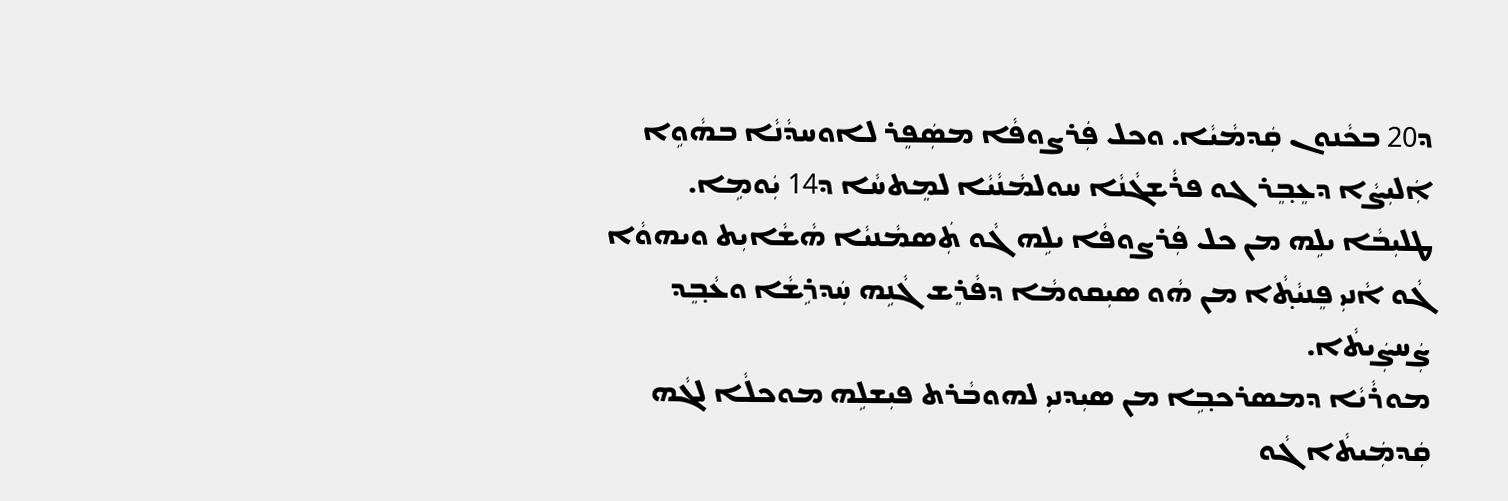ܕ20 ܒܟܵܢܘܢ ܩܲܕܡܵܝܵܐ. ܘܟܠ ܦܲܪܨܘܦܵܐ ܡܣܲܦܸܪ ܠܐܘܚܕܵܢܵܐ ܒܗܵܘܹܐ ܐܲܠܝܼܨܵܐ ܕܥܸܒ݂ܸܪ ܓܘ ܦܪܵܫܓܵܢܵܐ ܚܘܠܡܵܢܵܝܵܐ ܠܡܸܬܚܵܐ ܕ14 ܝܲܘܡܹܐ.
ܛܠܝܼܒܵܐ ܝܠܹܗ ܡܢ ܟܠ ܦܲܪܨܘܦܵܐ ܝܠܹܗ ܓܵܘ ܬܲܣܡܵܢܝܵܐ ܗܵܫܵܐܝܼܬ ܘܝܗܘܵܐ ܓܵܘ ܐܵܢܝܼ ܦܸܢܝܵܬ݂ܵܐ ܡܢ ܗܵܘ ܣܝܼܩܘܡܵܐ ܕܦܵܪܸܫ ܓܵܢܹܗ ܚܲܕܪܹܫܵܐ ܘܥܵܒ݂ܸܕ ܨܲܚܨܲܝܬܵܐ.
ܡܘܪܵܝܵܐ ܕܡܣܪܟܒ݂ܹܐ ܡܢ ܣܝܼܕܢܝܼ ܠܗܘܒܵܪܬ ܦܝܼܫܠܹܗ ܡܘܟܠܵܐ ܠܓܵܗ ܩܲܕܡܲܝܬܵܐ ܓܵܘ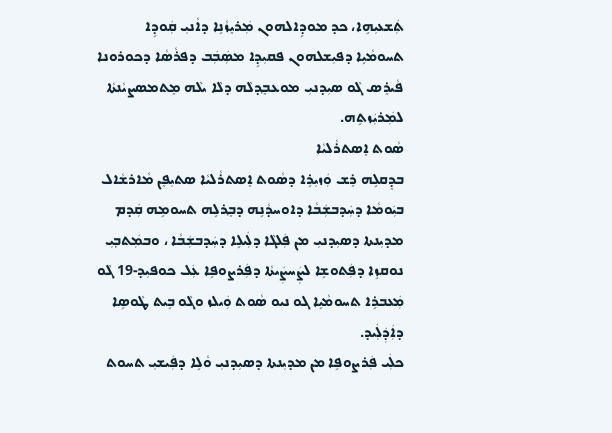ܬܲܫܥܝܼܗܹܐ، ܟܕ ܡܘܕܹܐܠܗܘܢ ܡܲܪܝܸܙܵܢܹܐ ܕܐܵܢܝܼ ܩܲܘܕܹܐ ܬܚܘܡܵܝܹܐ ܕܦܝܼܫܠܗܘܢ ܦܩܝܼܕܹܐ ܡܣܲܒܲܒ ܕܦܪܵܣܵܐ ܕܟܘܪܘܢܐ ܦܵܝܪܸܣ ܓܵܘ ܣܝܼܕܢܝܼ ܡܘܥܒ݂ܸܕܠܵܗ ܕܠܵܐ ܝܠܵܗ ܡܸܬܡܣܨܝܵܢܬܵܐ ܠܡܲܪܝܲܙܬܹܗ.
ܣܵܘܬ ܐܸܣܬܪܵܠܝܵܐ
ܒܕܸܩܠܹܗ ܪܸܫ ܘܲܙܝܼܪܹܐ ܕܣܵܘܬ ܐܸܣܬܪܵܠܝܵܐ ܣܬܝܼܦܸܢ ܡܵܐܪܫܵܐܠ ܒܝܲܘܡܵܐ ܕܚܲܕܒܫܲܒܵܐ ܕܐܘܚܕܵܢܹܗ ܕܒ݂ܸܪܠܹܗ ܬܚܘܡܹܗ ܩܲܕܡ ܡܕܝܼܢܬܐ ܕܣܝܼܕܢܝܼ ܡܢ ܦܲܠܓܵܐ ܕܠܲܝܠܹܐ ܕܚܲܕܒܫܲܒܵܐ ، ܘܒܡܲܬܒ݂ܝܼ ܢܘܩܙܹܐ ܕܦܲܬܘܫܹܐ ܠܨܲܚܨܲܝܬܵܐ ܕܦܲܪܨܘܦܹܐ ܥܲܠ ܟܘܦܝܼܕ-19 ܓܵܘ ܡܲܥܒܪܹܐ ܬܚܘܡܵܝܹܐ ܓܘ ܢܝܘ ܣܵܘܬ ܘܲܝܠܙ ܘܓܵܘ ܒܹܝܬ ܛܵܘܣܹܐ ܕܐܲܕܲܠܲܝܕ.
ܟܠܲܝ ܦܲܪܨܘܦܹܐ ܡܢ ܡܕܝܼܢܬܐ ܕܣܝܼܕܢܝܼ ܘܵܠܹܐ ܕܦܲܝܫܝܼ ܬܚܘܬ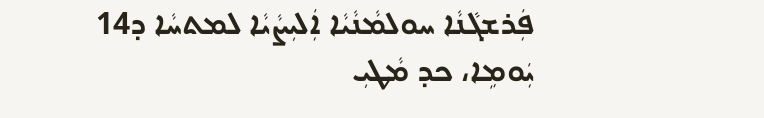ܦܲܪܫܓܵܢܵܐ ܚܘܠܡܵܢܵܝܵܐ ܐܲܠܝܼܨܵܝܵܐ ܠܡܬܚܵܐ ܕ14 ܝܲܘܡܹܐ، ܟܕ ܡܵܛܝܼ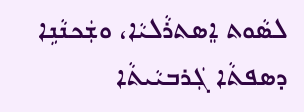ܠܣܵܘܬ ܐܸܣܬܪܵܠܝܵܐ، ܘܫܲܟܢܵܢܹܐ ܕܣܦܬܵܐ ܓܲܪܒܝܵܝܬܵܐ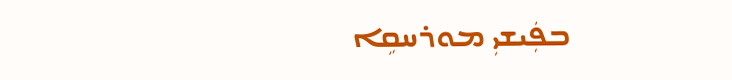ܒܦܲܝܫܝܼ ܡܘܪܚܩܹܐ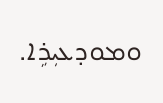ܘܡܘܕܥܝܼܪܹܐ.